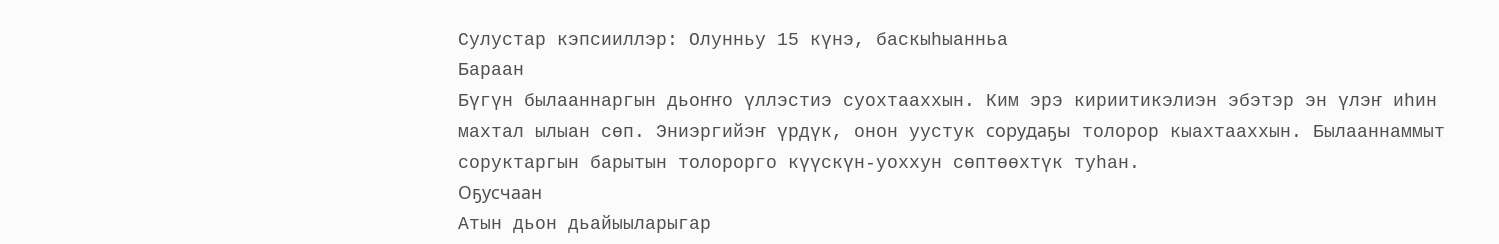Сулустар кэпсииллэр: Олунньу 15 күнэ, баскыһыанньа
Бараан
Бүгүн былааннаргын дьоҥҥо үллэстиэ суохтааххын. Ким эрэ кириитикэлиэн эбэтэр эн үлэҥ иһин махтал ылыан сөп. Эниэргийэҥ үрдүк, онон уустук сорудаҕы толорор кыахтааххын. Былааннаммыт соруктаргын барытын толорорго күүскүн-уоххун сөптөөхтүк туһан.
Оҕусчаан
Атын дьон дьайыыларыгар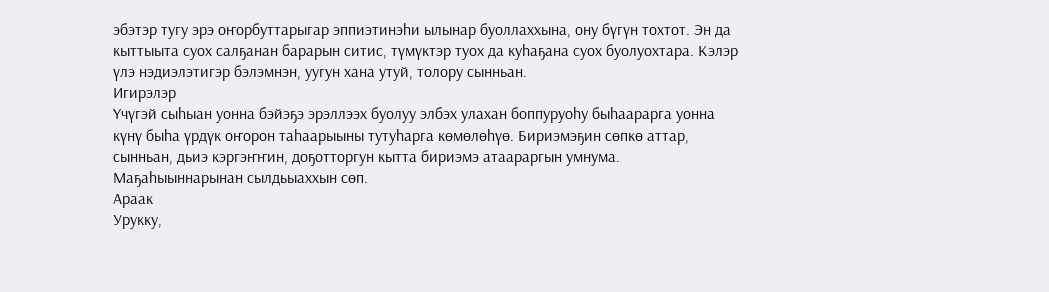эбэтэр тугу эрэ оҥорбуттарыгар эппиэтинэһи ылынар буоллаххына, ону бүгүн тохтот. Эн да кыттыыта суох салҕанан барарын ситис, түмүктэр туох да куһаҕана суох буолуохтара. Кэлэр үлэ нэдиэлэтигэр бэлэмнэн, уугун хана утуй, толору сынньан.
Игирэлэр
Үчүгэй сыһыан уонна бэйэҕэ эрэллээх буолуу элбэх улахан боппуруоһу быһаарарга уонна күнү быһа үрдүк оҥорон таһаарыыны тутуһарга көмөлөһүө. Бириэмэҕин сөпкө аттар, сынньан, дьиэ кэргэҥҥин, доҕотторгун кытта бириэмэ атаараргын умнума. Маҕаһыыннарынан сылдьыаххын сөп.
Араак
Урукку,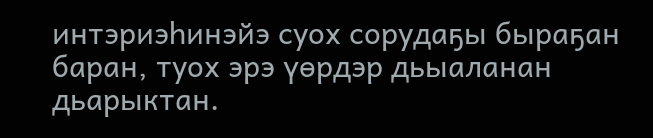интэриэһинэйэ суох сорудаҕы быраҕан баран, туох эрэ үөрдэр дьыаланан дьарыктан.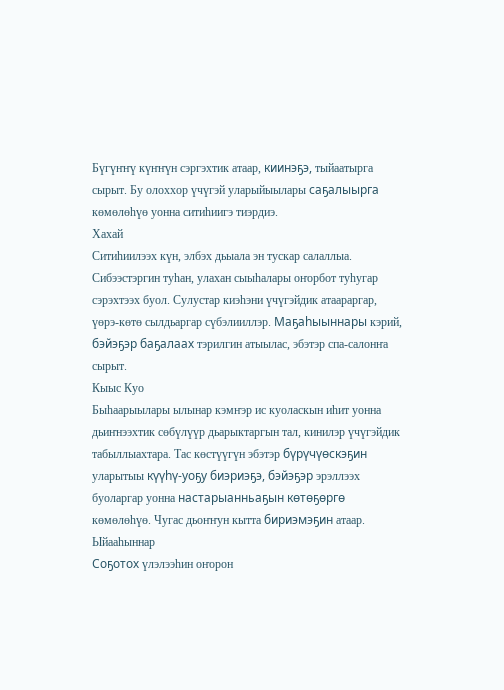Бүгүҥҥү күҥҥүн сэргэхтик атаар, киинэҕэ, тыйаатырга сырыт. Бу олоххор үчүгэй уларыйыылары саҕалыырга көмөлөһүө уонна ситиһиигэ тиэрдиэ.
Хахай
Ситиһиилээх күн, элбэх дьыала эн тускар салаллыа. Сибээстэргин туһан, улахан сыыһалары оҥорбот туһугар сэрэхтээх буол. Сулустар киэһэни үчүгэйдик атаараргар, үөрэ-көтө сылдьаргар сүбэлииллэр. Маҕаһыыннары кэрий, бэйэҕэр баҕалаах тэрилгин атыылас, эбэтэр спа-салонҥа сырыт.
Кыыс Куо
Быһаарыылары ылынар кэмҥэр ис куоласкын иһит уонна дьиҥнээхтик сөбүлүүр дьарыктаргын тал, кинилэр үчүгэйдик табыллыахтара. Тас көстүүгүн эбэтэр бүрүчүөскэҕин уларытыы күүһү-уоҕу биэриэҕэ, бэйэҕэр эрэллээх буоларгар уонна настарыанньаҕын көтөҕөргө көмөлөһүө. Чугас дьоҥҥун кытта бириэмэҕин атаар.
Ыйааһыннар
Соҕотох үлэлээһин оҥорон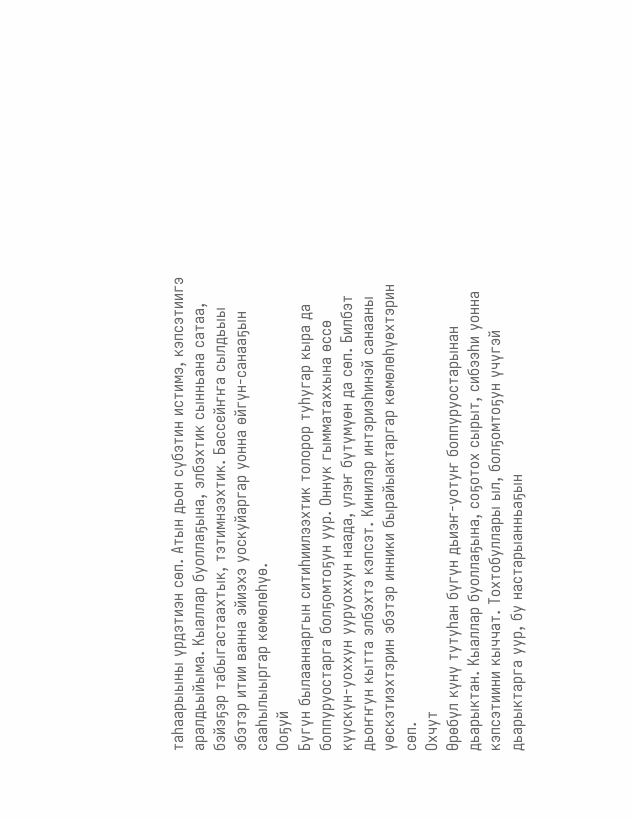таһаарыыны үрдэтиэн сөп. Атын дьон сүбэтин истимэ, кэпсэтиигэ аралдьыйыма. Кыаллар буоллаҕына, элбэхтик сынньана сатаа, бэйэҕэр табыгастаахтык, тэтимнээхтик. Бассейҥҥа сылдьыы эбэтэр итии ванна эйиэхэ уоскуйаргар уонна өйгүн-санааҕын сааһылыыргар көмөлөһүө.
Ооҕуй
Бүгүн былааннаргын ситиһиилээхтик толорор туһугар кыра да боппуруостарга болҕомтоҕун уур. Оннук гымматаххына өссө күүскүн-уоххун ууруоххун наада, үлэҥ бүтүмүөн да сөп. Билбэт дьоҥҥун кытта элбэхтэ кэпсэт. Кинилэр интэриэһинэй санааны үөскэтиэхтэрин эбэтэр инники бырайыактаргар көмөлөһүөхтэрин сөп.
Охчут
Өрөбүл күнү тутуһан бүгүн дьиэҥ-уотуҥ боппуруостарынан дьарыктан. Кыаллар буоллаҕына, соҕотох сырыт, сибээһи уонна кэпсэтиини кыччат. Тохтобуллары ыл, болҕомтоҕун үчүгэй дьарыктарга уур, бу настарыанньаҕын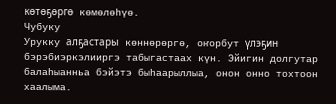көтөҕөргө көмөлөһүө.
Чубуку
Урукку алҕастары көннөрөргө, оҥорбут үлэҕин бэрэбиэркэлииргэ табыгастаах күн. Эйигин долгутар балаһыанньа бэйэтэ быһаарыллыа, онон онно тохтоон хаалыма.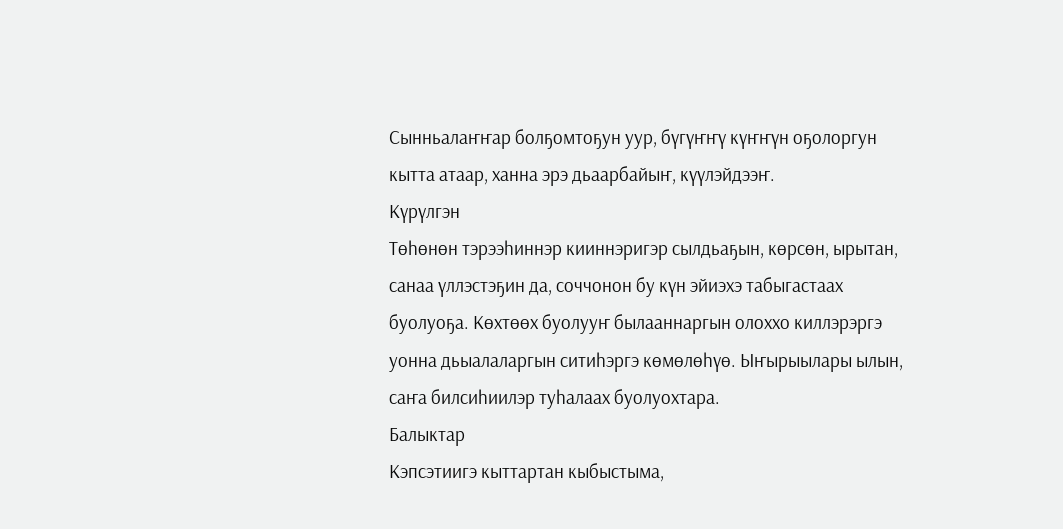Сынньалаҥҥар болҕомтоҕун уур, бүгүҥҥү күҥҥүн оҕолоргун кытта атаар, ханна эрэ дьаарбайыҥ, күүлэйдээҥ.
Күрүлгэн
Төһөнөн тэрээһиннэр кииннэригэр сылдьаҕын, көрсөн, ырытан, санаа үллэстэҕин да, соччонон бу күн эйиэхэ табыгастаах буолуоҕа. Көхтөөх буолууҥ былааннаргын олоххо киллэрэргэ уонна дьыалаларгын ситиһэргэ көмөлөһүө. Ыҥырыылары ылын, саҥа билсиһиилэр туһалаах буолуохтара.
Балыктар
Кэпсэтиигэ кыттартан кыбыстыма,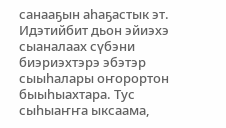санааҕын аһаҕастык эт. Идэтийбит дьон эйиэхэ сыаналаах сүбэни биэриэхтэрэ эбэтэр сыыһалары оҥорортон быыһыахтара. Тус сыһыаҥҥа ыксаама,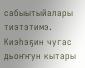сабыытыйалары тиэтэтимэ. Киэһэҕин чугас дьоҥҥун кытары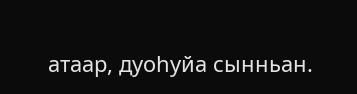атаар, дуоһуйа сынньан.